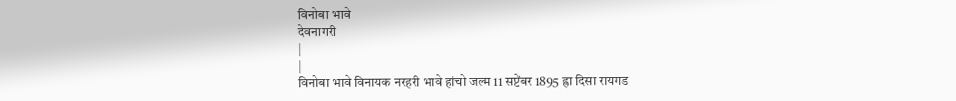विनोबा भावे
देवनागरी
|
|
विनोबा भावे विनायक नरहरी भावे हांचो जल्म 11 सप्टेंबर 1895 ह्रा दिसा रायगड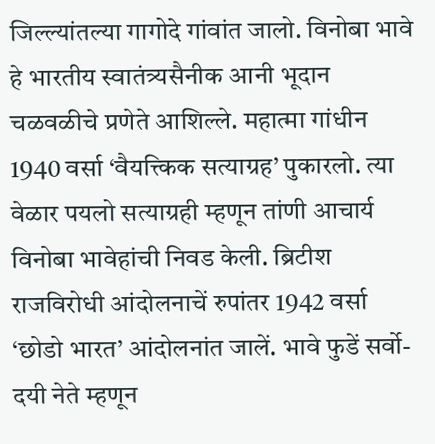जिल्ल्यांतल्या गागोदे गांवांत जालो. विनोबा भावे हे भारतीय स्वातंत्र्यसैनीक आनी भूदान चळवळीचे प्रणेते आशिल्ले. महात्मा गांधीन 1940 वर्सा ‘वैयत्त्किक सत्याग्रह’ पुकारलो. त्या वेळार पयलो सत्याग्रही म्हणून तांणी आचार्य विनोबा भावेहांची निवड केली. ब्रिटीश राजविरोधी आंदोलनाचें रुपांतर 1942 वर्सा ‘छोडो भारत’ आंदोलनांत जालें. भावे फुडें सर्वो-दयी नेते म्हणून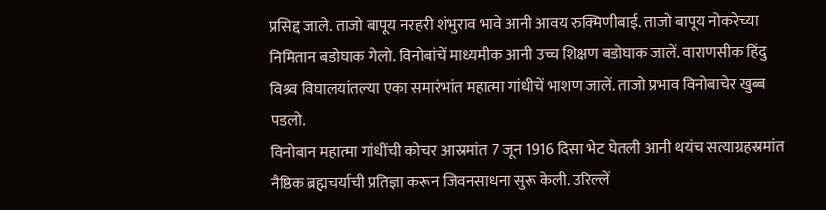प्रसिद्द जाले. ताजो बापूय नरहरी शंभुराव भावे आनी आवय रुक्मिणीबाई. ताजो बापूय नोकरेच्या निमितान बडोघाक गेलो. विनोबांचें माध्यमीक आनी उच्च शिक्षण बडोघाक जालें. वाराणसीक हिंदु विश्र्व विघालयांतल्या एका समारंभांत महात्मा गांधीचें भाशण जालें. ताजो प्रभाव विनोबाचेर खुब्ब पडलो.
विनोबान महात्मा गांधींची कोचर आस्रमांत 7 जून 1916 दिसा भेट घेतली आनी थयंच सत्याग्रहस्रमांत नैष्ठिक ब्रह्मचर्याची प्रतिज्ञा करून जिवनसाधना सुरू केली. उरिल्लें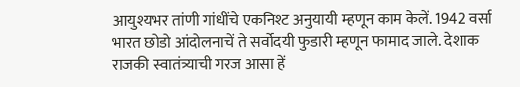आयुश्यभर तांणी गांधींचे एकनिश्ट अनुयायी म्हणून काम केलें. 1942 वर्सा भारत छोडो आंदोलनाचें ते सर्वोदयी फुडारी म्हणून फामाद जाले. देशाक राजकी स्वातंत्र्याची गरज आसा हें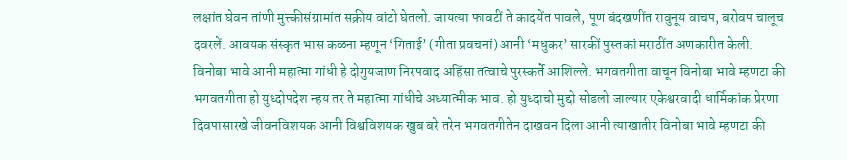लक्षांत घेवन तांणी मुत्त्कीसंग्रामांत सक्रीय वांटो घेतलो. जायत्या फावटीं ते कादयेंत पावले, पूण बंदखणींत रावुनूय वाचप, बरोवप चालूच दवरलें. आवयक संस्कृत भास कळना म्हणून ‘गिताई’ (गीता प्रवचनां) आनी ‘मधुकर’ सारकीं पुस्तकां मराठींत अणकारीत केली.
विनोबा भावे आनी महात्मा गांधी हे दोगुयजाण निरपवाद अहिंसा तत्वाचे पुरस्कर्ते आशिल्ले. भगवतगीता वाचून विनोबा भावे म्हणटा की भगवतगीता हो युध्दोपदेश न्हय तर ते महात्मा गांधीचे अध्यात्मीक भाव. हो युध्दाचो मुद्दो सोडलो जाल्यार एकेश्वरवादी धार्मिकांक प्रेरणा दिवपासारखे जीवनविशयक आनी विश्वविशयक खुब बरे तरेन भगवतगीतेन दाखवन दिला आनी त्याखातीर विनोबा भावे म्हणटा की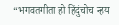“भगवतगीता हो हिंदुंचोच न्हय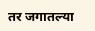तर जगातल्या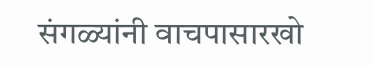संगळ्यांनी वाचपासारखो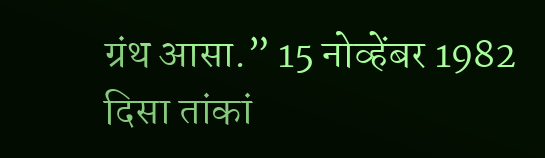ग्रंथ आसा.” 15 नोव्हेंबर 1982 दिसा तांकां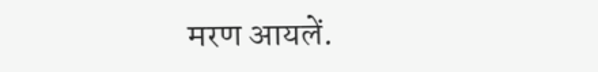मरण आयलें.